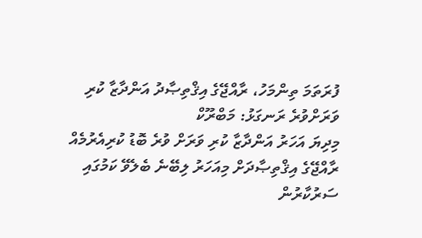ފުރަތަމަ ތިންމަހު، ރާއްޖޭގެ އިޤްތިޞާދު އަންދާޒާ ކުރި ވަރަށްވުރެ ރަނގަޅު: މަބްރޫކް
މިދިޔަ އަހަރު އަންދާޒާ ކުރި ވަރަށް ވުރެ ބޮޑު ކުރިއެރުމެއް ރާއްޖޭގެ އިޤްތިޞާދަށް މިއަހަރު ލިބޭނެ ބެލެވޭ ކަމުގައި ސަރުކާރުން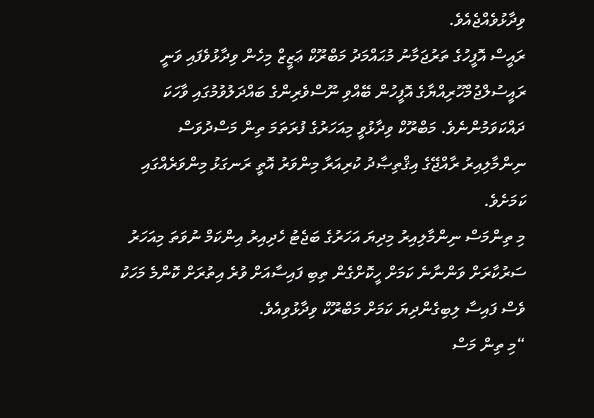ވިދާޅުވެއްޖެއެވެ.
ރައީސް އޮފީހުގެ ތަރުޖަމާނު މުޙައްމަދު މަބްރޫކް ޢަޒީޒް މިހެން ވިދާޅުވެފައި ވަނީ ރައީސުލްޖުމްހޫރިއްޔާގެ އޮފީހުން ބޭއްވި ނޫސްވެރިންގެ ބައްދަލުވުމުގައި ވާހަކަ ދައްކަވަމުންނެވެ. މަބްރޫކް ވިދާޅުވީ މިއަހަރުގެ ފުރަތަމަ ތިން މަސްދުވަސް ނިންމާލިއިރު ރާއްޖޭގެ އިޤްތިޞާދު ކުރިއަރާ މިންވަރު އޮތީ ރަނގަޅު މިންވަރެއްގައި ކަމަށެވެ.
މި ތިންމަސް ނިންމާލިއިރު މިދިޔަ އަހަރުގެ ބަޖެޓު ހެދިއިރު އިންކަމް ނުވަތަ މިއަހަރު ސަރުކާރަށް ވަންނާނެ ކަމަށް ހީކޮށްގެން ތިބި ފައިސާއަށް ވުރެ އިތުރަށް ކޮންމެ މަހަކު ވެސް ފައިސާ ލިބިގެންދިޔަ ކަމަށް މަބްރޫކް ވިދާޅުވިއެވެ.
“މި ތިން މަސް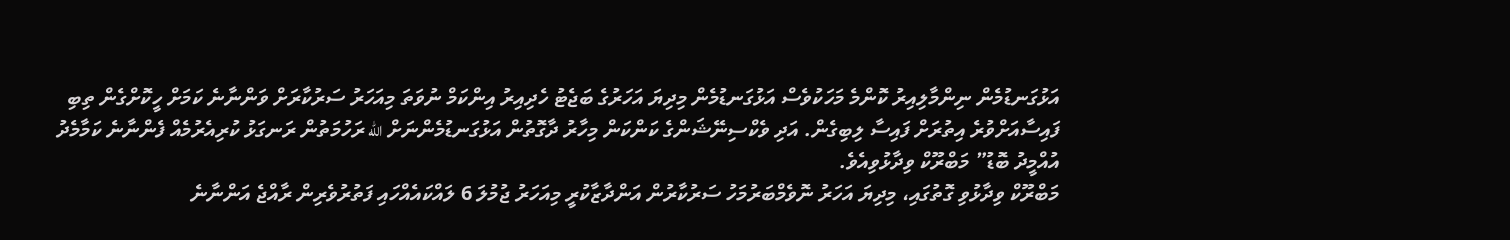އަޅުގަނޑުމެން ނިންމާލިއިރު ކޮންމެ މަހަކުވެސް އަޅުގަނޑުމެން މިދިޔަ އަހަރުގެ ބަޖެޓު ހެދިއިރު އިންކަމް ނުވަތަ މިއަހަރު ސަރުކާރަށް ވަންނާނެ ކަމަށް ހީކޮށްގެން ތިބި ފައިސާއަށްވުރެ އިތުރަށް ފައިސާ ލިބިގެން. އަދި ވެކްސިނޭޝަންގެ ކަންކަން މިހާރު ދާގޮތުން އަޅުގަނޑުމެންނަށް الله ރަހުމަތުން ރަނގަޅު ކުރިއެރުމެއް ފެންނާނެ ކަމާމެދު އުއްމީދު ބޮޑު” މަބްރޫކް ވިދާޅުވިއެވެ.
މަބްރޫކް ވިދާޅުވި ގޮތުގައި، މިދިޔަ އަހަރު ނޮވެމްބަރުމަހު ސަރުކާރުން އަންދާޒާކުރީ މިއަހަރު ޖުމުލަ 6 ލައްކައެއްހައި ފަތުރުވެރިން ރާއްޖެ އަންނާނެ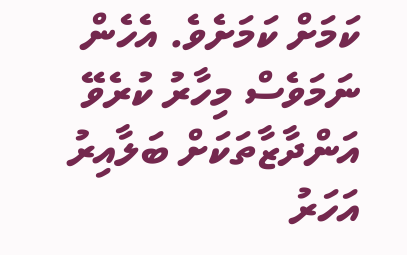ކަމަށް ކަމަށެވެ. އެހެން ނަމަވެސް މިހާރު ކުރެވޭ އަންދާޒާތަކަށް ބަލާއިރު އަހަރު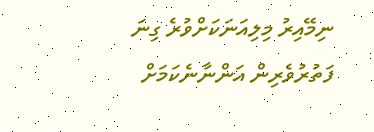ނިމޭއިރު މިލިއަނަކަށްވުރެ ގިނަ ފަތުރުވެރިން އަންނާނެކަމަށް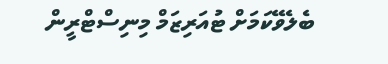ބެލެވޭކަމަށް ޓުއަރިޒަމް މިނިސްޓްރީން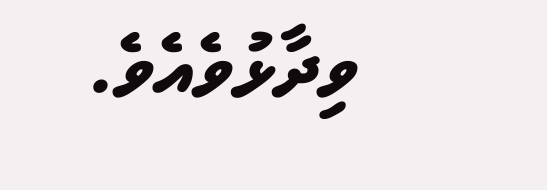ވިދާޅުވެއެވެ.